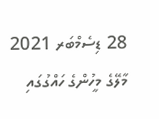28 ޑިސެމްބަރ 2021
މާލޭގެ މީހުންގެ ހައްގުގައި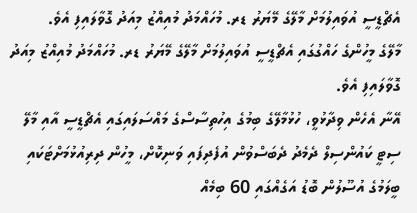އެޗްޑީސީ އުވައިލުމަށް މާލޭގެ މޭޔަރު ޑރ. މުހައްމަދު މުއިއްޒު މިއަދު ގޮވާލައިފި އެވެ.
މާލޭގެ މީހުންގެ ހައްގުގައި އެޗްޑީސީ އުވައިލުމަށް މާލޭގެ މޭޔަރު ޑރ. މުހައްމަދު މުއިއްޒު މިއަދު ގޮވާލައިފި އެވެ.
އޭނާ އެހެން ވިދާޅުވީ، ހުޅުމާލޭގެ ބިމުގެ އިހުތިސާސްގެ މައްސަލައިގައި އެޗްޑީސީ އާއި މާލޭ ސިޓީ ކައުންސިލް ދެމެދު ދެބަސްވުން އުފެދިފައި ވަނިކޮށް، މީހުން ދިރިއުޅުމަށްޓަކައި ބީލަމުގެ އުސޫލުން ބޮޑު އަގެއްގައި 60 ބިމެއް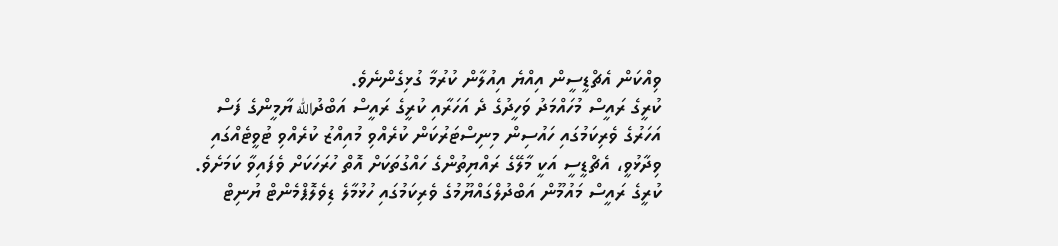ވިއްކަން އެޗްޑީސީން އިއްޔެ އިއުލާން ކުރުމާ ގުޅިގެންނެވެ.
ކުރީގެ ރައީސް މުހައްމަދު ވަހީދުގެ ދެ އަހަރާއި ކުރީގެ ރައީސް އަބްދުالله ޔާމީންގެ ފަސް އަހަރުގެ ވެރިކަމުގައި ހައުސިން މިނިސްޓަރުކަން ކުރެއްވި މުއިއްޒު ކުރެއްވި ޓުވީޓެއްގައި ވިދާޅުވީ، އެޗްޑީސީ އަކީ މާލޭގެ ރައްޔިތުންގެ ހައްގުތަކަށް އޮތް ހުރަހަކަށް ވެފައިވާ ކަމަށެވެ.
ކުރީގެ ރައީސް މައުމޫން އަބްދުލްގައްޔޫމުގެ ވެރިކަމުގައި ހުޅުމާލެ ޑިވެލޮޕްމެންޓް ޔުނިޓް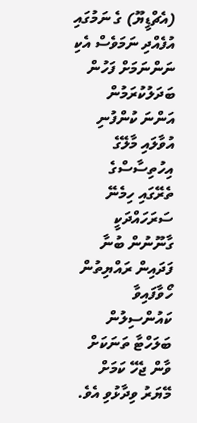(އެޗްޑީޔޫ) ގެ ނަމުގައި އުފެއްދި ނަމަވެސް އެކި ނަންނަމަށް ފަހުން ބަދަލުކުރަމުން އަންނަ ކުންފުނި އުވާލައި މާލޭގެ އިހުތިސާސްގެ ތެރޭގައި ހިމެނޭ ސަރަހައްދަކީ ގާނޫނުން ބުނާ ފަދައިން ރައްޔިތުން ހޯވާފައިވާ ކައުންސިލުން ބަލަހްޓާ ތަނަކަށް ވާން ޖެހޭ ކަމަށް މޭޔަރު ވިދާޅުވި އެވެ.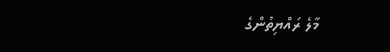މާލެ ރައްޔިތުންގެ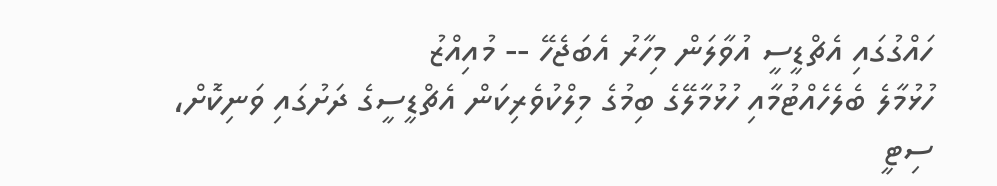ހައްގުގައި އެޗްޑީސީ އުވާލަން މިހާރު އެބަޖެހޭ -- މުއިއްޒު
ހުޅުމާލެ ބެލެހެއްޓުމާއި ހުޅުމާލޭގެ ބިމުގެ މިލްކުވެރިކަން އެޗްޑީސީގެ ދަށުގައި ވަނިކޮށް، ސިޓީ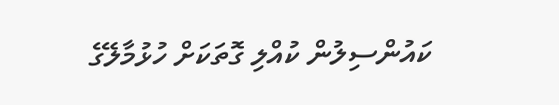ކައުންސިލުން ކުއްލި ގޮތަކަށް ހުޅުމާލޭގެ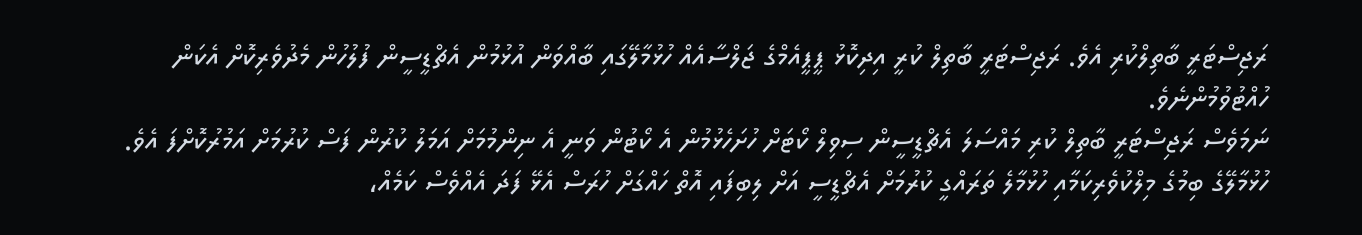ރަޖިސްޓަރީ ބާތިލްކުރި އެވެ. ރަޖިސްޓަރީ ބާތިލް ކުރީ އިދިކޮޅު ޕީޕީއެމްގެ ޖަލްސާއެއް ހުޅުމާލޭގައި ބާއްވަން އުޅުމުން އެޗްޑީސީން ފުލުހުން މެދުވެރިކޮށް އެކަން ހުއްޓުވުމުންނެވެ.
ނަމަވެސް ރަޖިސްޓަރީ ބާތިލް ކުރި މައްސަލަ އެޗްޑީސީން ސިވިލް ކޯޓަށް ހުށަހެޅުމުން އެ ކޯޓުން ވަނީ އެ ނިންމުމަށް އަމަލު ކުރުން ފަސް ކުރުމަށް އަމުރުކޮށްފަ އެވެ.
ހުޅުމާލޭގެ ބިމުގެ މިލްކުވެރިކަމާއި ހުޅުމާލެ ތަރައްގީ ކުރުމަށް އެޗްޑީސީ އަށް ލިބިފައި އޮތް ހައްގަށް ހުރަސް އެޅޭ ފަދަ އެއްވެސް ކަމެއް،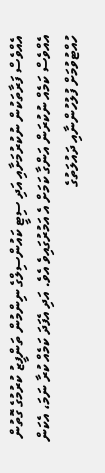އެއްވެސް ފަރާތަކުން ނުކުރުމަށާއި އަދި ސިޓީ ކައުންސިލްގެ ނިންމުން ތަންފީޒު ކުރުމުގެ ގޮތުން އެއްވެސް ކަމެއް ނުކުރަން އަންގާ ކަމަށް އެ އަމުރުގައިވެ އެވެ. އަދި އެފަދަ ކަމެއް ކުރާ ނަމަ، އެކަން ހުއްޓުވުމަށް ފުލުހުންނާއި ދައުލަތުގެ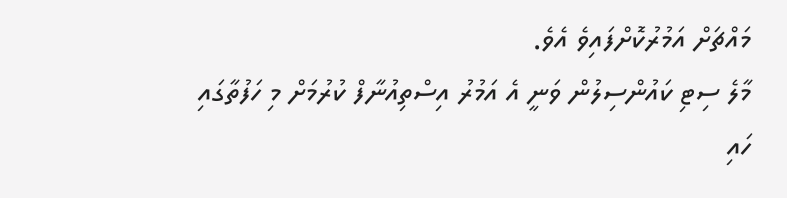މައްޗަށް އަމުރުކޮށްފައިވެ އެވެ.
މާލެ ސިޓި ކައުންސިލުން ވަނީ އެ އަމުރު އިސްތިއުނާފް ކުރުމަށް މި ހަފުތާގައި ހައި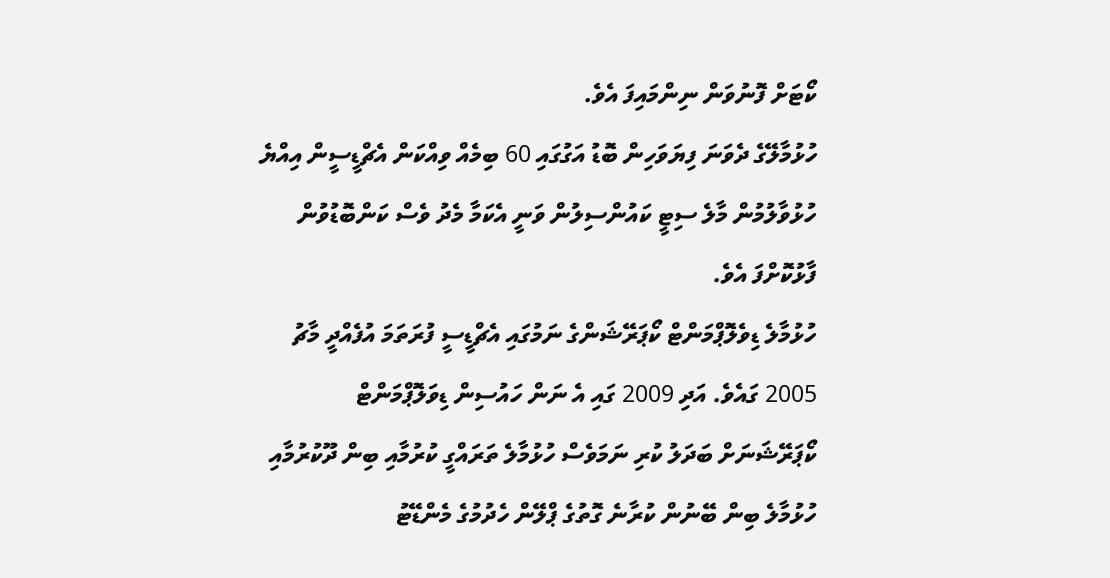ކޯޓަށް ފޮނުވަން ނިންމައިފަ އެވެ.
ހުޅުމާލޭގެ ދެވަނަ ފިޔަވަހިން ބޮޑު އަގުގައި 60 ބިމެއް ވިއްކަން އެޗްޑީސީން އިއްޔެ ހުޅުވާލުމުން މާލެ ސިޓީ ކައުންސިލުން ވަނީ އެކަމާ މެދު ވެސް ކަންބޮޑުވުން ފާޅުކޮށްފަ އެވެ.
ހުޅުމާލެ ޑިވެލޮޕްމަންޓް ކޯޕަރޭޝަންގެ ނަމުގައި އެޗްޑީސީ ފުރަތަމަ އުފެއްދީ މާޗު 2005 ގައެވެ. އަދި 2009 ގައި އެ ނަން ހައުސިން ޑިވަލޮޕްމަންޓް ކޯޕަރޭޝަނަށް ބަދަލު ކުރި ނަމަވެސް ހުޅުމާލެ ތަރައްގީ ކުރުމާއި ބިން ދޫކުރުމާއި ހުޅުމާލެ ބިން ބޭނުން ކުރާނެ ގޮތުގެ ޕްލޭން ހެދުމުގެ މެންޑޭޓު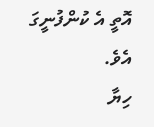އޮތީ އެ ކުންފުނީގަ އެވެ.
ހިޔާ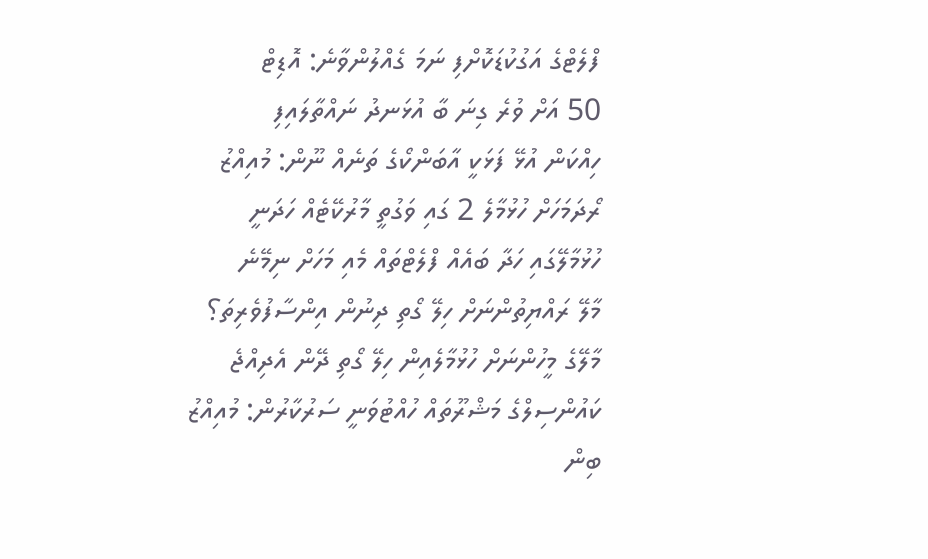ފްލެޓްގެ އަގުކުޑަކޮށްފި ނަމަ ގެއްލުންވާނެ: އޮޑިޓް
50 އަށް ވުރެ ގިނަ ބާ އުޅަނދު ނައްތާލައިފި
ހިއްކަން އުޅޭ ފަޅަކީ އާބަންކޯގެ ތަނެއް ނޫން: މުއިއްޒު
ރޯދަމަހަށް ހުޅުމާލެ 2 ގައި ވަގުތީ މާރުކޭޓެއް ހަދަނީ
ހުޅުމާލޭގައި ހަދާ ބައެއް ފްލެޓްތައް މެއި މަހަށް ނިމޭނެ
މާލޭ ރައްޔިތުންނަށް ހިލޭ ގޯތި ދިނުން އިންސާފުވެރިތަ؟
މާލޭގެ މީހުންނަށް ހުޅުމާލެއިން ހިލޭ ގޯތި ދޭން އެދިއްޖެ
ކައުންސިލްގެ މަޝްރޫތައް ހުއްޓުވަނީ ސަރުކާރުން: މުއިއްޒު
ބިން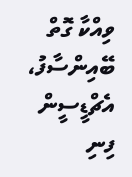ވިއްކާ ގޮތް ބޭއިންސާފު، އެޗްޑީސީން ފިނި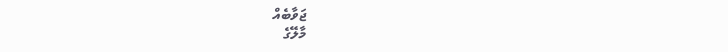ޖަވާބެއް
މާލޭގެ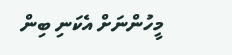މީހުންނަށް އެކަނި ބިން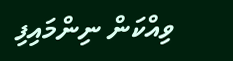ވިއްކަން ނިންމައިފި